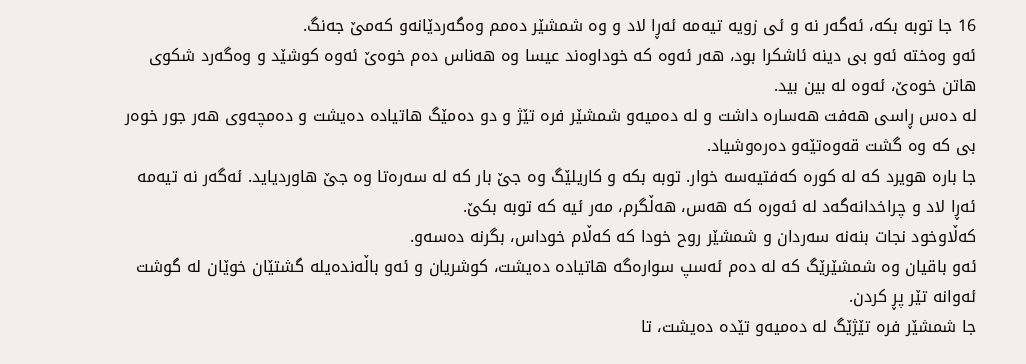16 جا توبه بکه، ئەگەر نه و ئی زویه تیەمه ئەڕا لاد و وه شمشێر دەمم وەگەردێانەو کەمێ جەنگ.
ئەو وەخته ئەو بی دینه ئاشکرا بود، هەر ئەوه که خوداوەند عیسا وه هەناس دەم خوەێ ئەوه کوشێد و وەگەرد شکوی هاتن خوەێ، ئەوه له بین بید.
له دەس ڕاسی هەفت هەساره داشت و له دەمیەو شمشێر فره تێژ و دو دەمێگ هاتیاده دەیشت و دەمچەوی هەر جور خوەر بی که وه گشت قەوەتێەو دەرەوشیاد.
جا باره هویرد که له کوره کەفتیەسه خوار. توبه بکه و کاریلێگ وه جێ بار که له سەرەتا وه جێ هاوردیاید. ئەگەر نه تیەمه ئەڕا لاد و چراخدانەگەد له ئەوره که هەس، هەڵگرم، مەر ئیه که توبه بکێ.
کەڵاوخود نجات بنەنه سەردان و شمشێر روح خودا که کەڵام خوداس، بگرنه دەسەو.
ئەو باقیان وه شمشێرێگ که له دەم ئەسپ سوارەگه هاتیاده دەیشت، کوشریان و ئەو باڵەندەیله گشتێان خوێان له گوشت ئەوانه تێر پڕ کردن.
جا شمشێر فره تێژێگ له دەمیەو تێده دەیشت، تا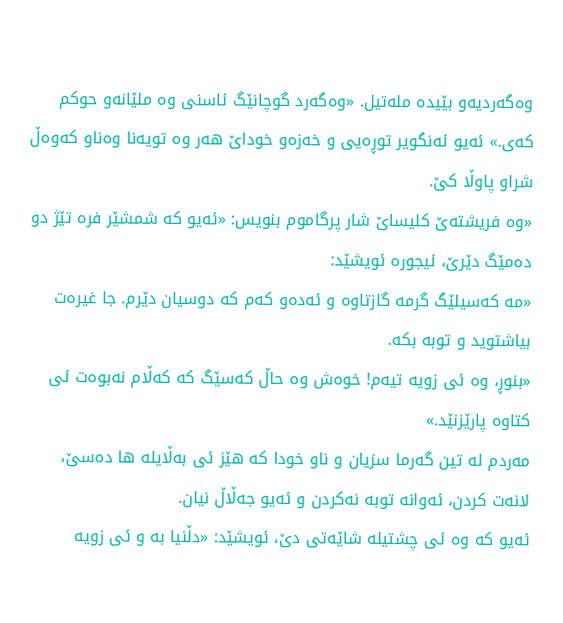وەگەردیەو بێیده ملەتیل. «وەگەرد گوچانێگ ئاسنی وه ملێانەو حوکم کەی.» ئەیو ئەنگویر توڕەیی و خەزەو خوداێ هەر وه تویەنا وەناو کەوەڵ شراو پاوڵا کێ.
«وه فریشتەێ کلیساێ شار پرگاموم بنویس: «ئەیو که شمشێر فره تێژ دو دەمێگ دێرێ، ئیجوره ئویشێد:
«مه کەسیلێگ گرمه گازتاوه و ئەدەو کەم که دوسیان دێرم. جا غیرەت بیاشتوید و توبه بکه.
«بنوڕ، وه ئی زویه تیەم! خوەش وه حاڵ کەسێگ که کەڵام نەبوەت ئی کتاوه پارێزنێد.»
مەردم له تین گەرما سزیان و ناو خودا که هێز ئی بەڵایله ها دەسێ، لانەت کردن، ئەوانه توبه نەکردن و ئەیو جەڵاڵ نیان.
ئەیو که وه ئی چشتیله شاێەتی دێ، ئویشێد: «دڵنیا به و ئی زویه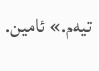تیەم.» ئامین.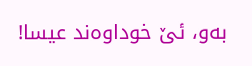بەو، ئێ خوداوەند عیسا!